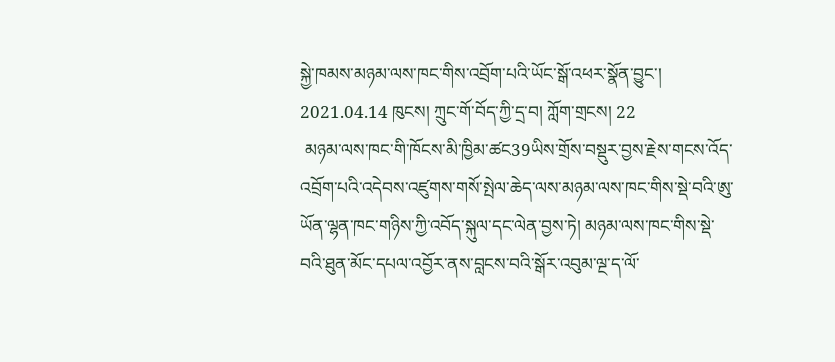སྐྱེ་ཁམས་མཉམ་ལས་ཁང་གིས་འབྲོག་པའི་ཡོང་སྒོ་འཕར་སྣོན་བྱུང་།
2021.04.14 ཁུངས། ཀྲུང་གོ་བོད་ཀྱི་དྲ་བ། ཀློག་གྲངས། 22
 མཉམ་ལས་ཁང་གི་ཁོངས་མི་ཁྱིམ་ཚང39ཡིས་གྲོས་བསྡུར་བྱས་རྗེས་གངས་འོད་འབྲོག་པའི་འདེབས་འཛུགས་གསོ་སྤེལ་ཆེད་ལས་མཉམ་ལས་ཁང་གིས་སྡེ་བའི་ཨུ་ཡོན་ལྷན་ཁང་གཉིས་ཀྱི་འབོད་སྐུལ་དང་ལེན་བྱས་ཏེ། མཉམ་ལས་ཁང་གིས་སྡེ་བའི་ཐུན་མོང་དཔལ་འབྱོར་ནས་བླངས་བའི་སྒོར་འབུམ་ལྔ་ད་ལོ་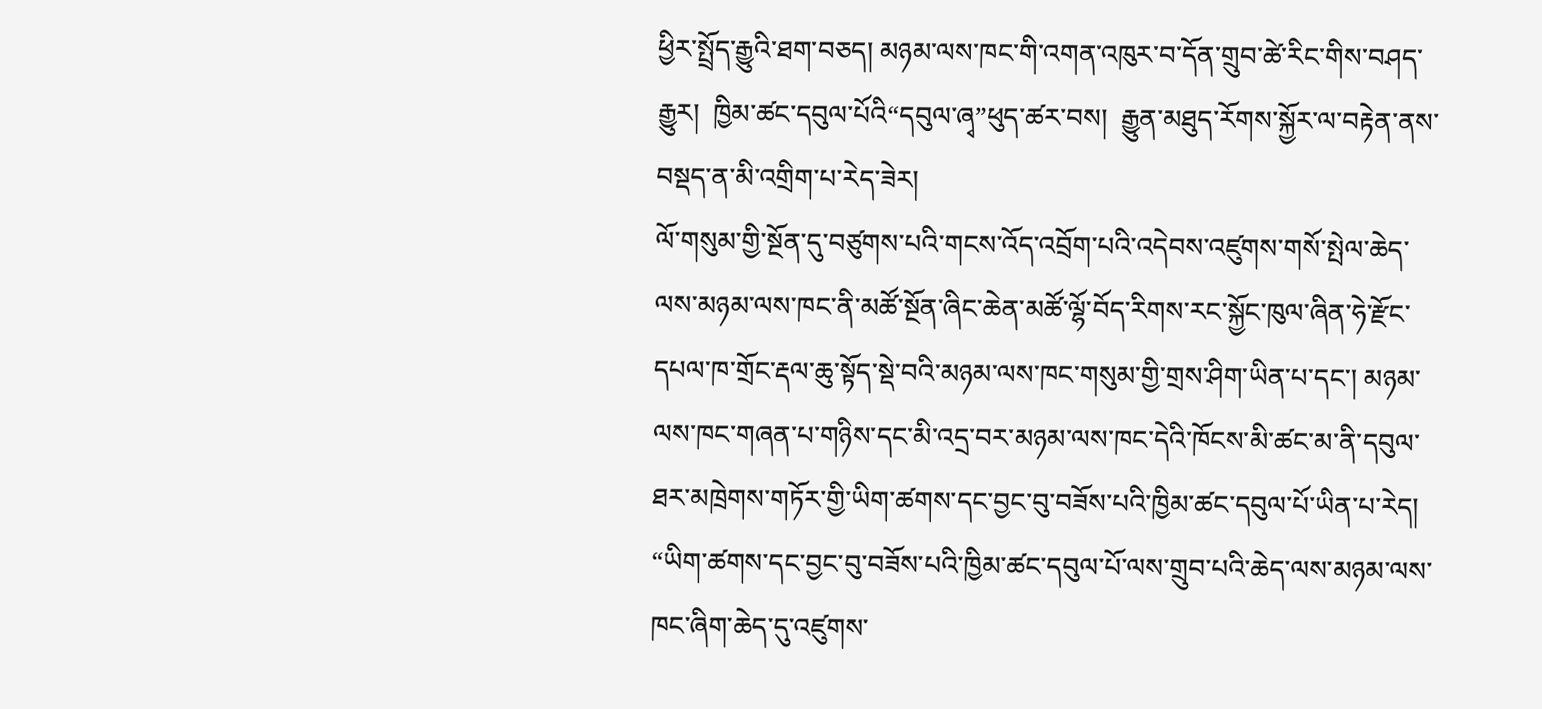ཕྱིར་སྤྲོད་རྒྱུའི་ཐག་བཅད། མཉམ་ལས་ཁང་གི་འགན་འཁུར་བ་དོན་གྲུབ་ཚེ་རིང་གིས་བཤད་རྒྱུར།  ཁྱིམ་ཚང་དབུལ་པོའི“དབུལ་ཞྭ”ཕུད་ཚར་བས།  རྒྱུན་མཐུད་རོགས་སྐྱོར་ལ་བརྟེན་ནས་བསྡད་ན་མི་འགྲིག་པ་རེད་ཟེར།
ལོ་གསུམ་གྱི་སྔོན་དུ་བཙུགས་པའི་གངས་འོད་འབྲོག་པའི་འདེབས་འཛུགས་གསོ་སྤེལ་ཆེད་ལས་མཉམ་ལས་ཁང་ནི་མཚོ་སྔོན་ཞིང་ཆེན་མཚོ་ལྷོ་བོད་རིགས་རང་སྐྱོང་ཁུལ་ཞིན་ཧེ་རྫོང་དཔལ་ཁ་གྲོང་རྡལ་ཆུ་སྟོད་སྡེ་བའི་མཉམ་ལས་ཁང་གསུམ་གྱི་གྲས་ཤིག་ཡིན་པ་དང་། མཉམ་ལས་ཁང་གཞན་པ་གཉིས་དང་མི་འདྲ་བར་མཉམ་ལས་ཁང་དེའི་ཁོངས་མི་ཚང་མ་ནི་དབུལ་ཐར་མཁྲེགས་གཏོར་གྱི་ཡིག་ཚགས་དང་བྱང་བུ་བཟོས་པའི་ཁྱིམ་ཚང་དབུལ་པོ་ཡིན་པ་རེད།
“ཡིག་ཚགས་དང་བྱང་བུ་བཟོས་པའི་ཁྱིམ་ཚང་དབུལ་པོ་ལས་གྲུབ་པའི་ཆེད་ལས་མཉམ་ལས་ཁང་ཞིག་ཆེད་དུ་འཛུགས་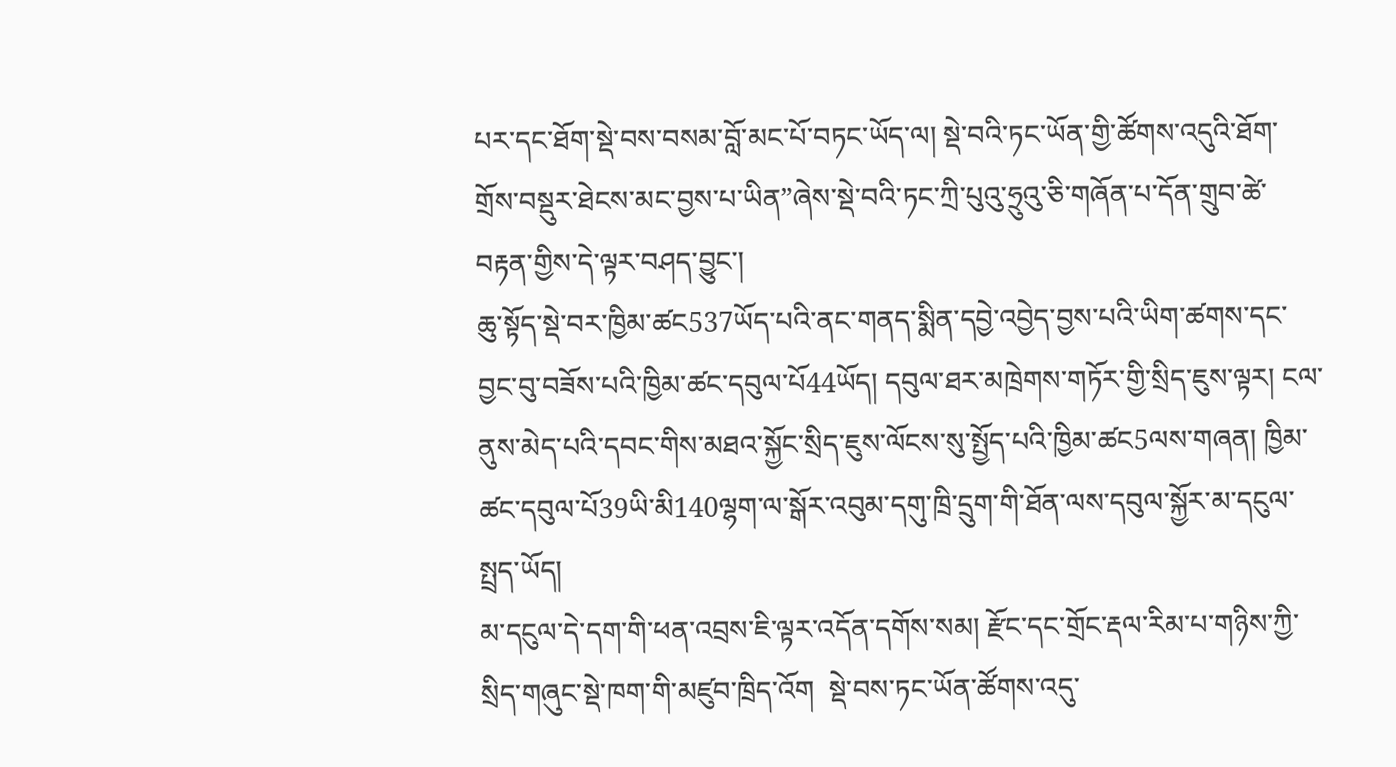པར་དང་ཐོག་སྡེ་བས་བསམ་བློ་མང་པོ་བཏང་ཡོད་ལ། སྡེ་བའི་ཏང་ཡོན་གྱི་ཚོགས་འདུའི་ཐོག་གྲོས་བསྡུར་ཐེངས་མང་བྱས་པ་ཡིན”ཞེས་སྡེ་བའི་ཏང་ཀྲི་པུའུ་ཧྲུའུ་ཅི་གཞོན་པ་དོན་གྲུབ་ཚེ་བརྟན་གྱིས་དེ་ལྟར་བཤད་བྱུང་།
ཆུ་སྟོད་སྡེ་བར་ཁྱིམ་ཚང537ཡོད་པའི་ནང་གནད་སྨིན་དབྱེ་འབྱེད་བྱས་པའི་ཡིག་ཚགས་དང་བྱང་བུ་བཟོས་པའི་ཁྱིམ་ཚང་དབུལ་པོ44ཡོད། དབུལ་ཐར་མཁྲེགས་གཏོར་གྱི་སྲིད་ཇུས་ལྟར། ངལ་ནུས་མེད་པའི་དབང་གིས་མཐའ་སྐྱོང་སྲིད་ཇུས་ལོངས་སུ་སྤྱོད་པའི་ཁྱིམ་ཚང5ལས་གཞན། ཁྱིམ་ཚང་དབུལ་པོ39ཡི་མི140ལྷག་ལ་སྒོར་འབུམ་དགུ་ཁྲི་དྲུག་གི་ཐོན་ལས་དབུལ་སྐྱོར་མ་དངུལ་སྤྲད་ཡོད།
མ་དངུལ་དེ་དག་གི་ཕན་འབྲས་ཇི་ལྟར་འདོན་དགོས་སམ། རྫོང་དང་གྲོང་རྡལ་རིམ་པ་གཉིས་ཀྱི་སྲིད་གཞུང་སྡེ་ཁག་གི་མཛུབ་ཁྲིད་འོག  སྡེ་བས་ཏང་ཡོན་ཚོགས་འདུ་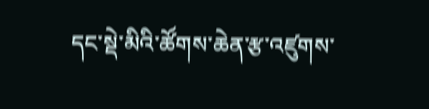དང་སྡེ་མིའི་ཚོགས་ཆེན་རྩ་འཛུགས་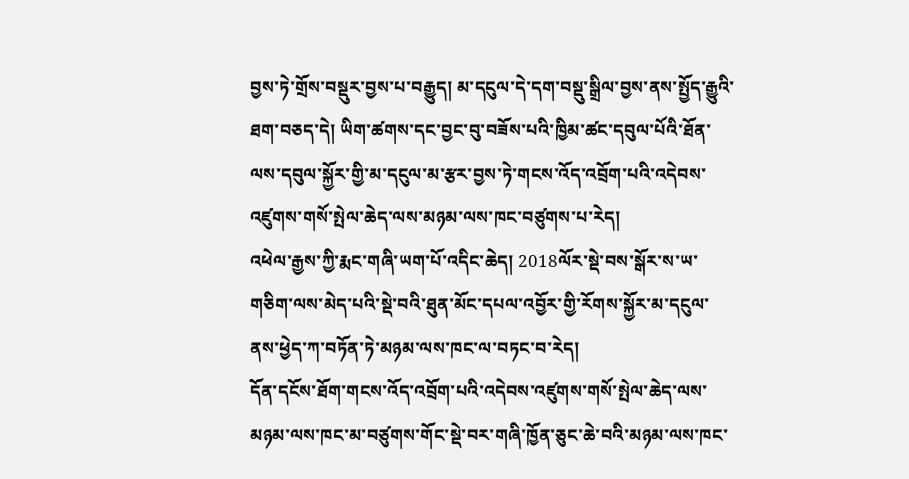བྱས་ཏེ་གྲོས་བསྡུར་བྱས་པ་བརྒྱུད། མ་དངུལ་དེ་དག་བསྡུ་སྒྲིལ་བྱས་ནས་སྤྱོད་རྒྱུའི་ཐག་བཅད་དེ། ཡིག་ཚགས་དང་བྱང་བུ་བཟོས་པའི་ཁྱིམ་ཚང་དབུལ་པོའི་ཐོན་ལས་དབུལ་སྐྱོར་གྱི་མ་དངུལ་མ་རྩར་བྱས་ཏེ་གངས་འོད་འབྲོག་པའི་འདེབས་འཛུགས་གསོ་སྤེལ་ཆེད་ལས་མཉམ་ལས་ཁང་བཙུགས་པ་རེད།
འཕེལ་རྒྱས་ཀྱི་རྨང་གཞི་ཡག་པོ་འདིང་ཆེད། 2018ལོར་སྡེ་བས་སྒོར་ས་ཡ་གཅིག་ལས་མེད་པའི་སྡེ་བའི་ཐུན་མོང་དཔལ་འབྱོར་གྱི་རོགས་སྐྱོར་མ་དངུལ་ནས་ཕྱེད་ཀ་བཏོན་ཏེ་མཉམ་ལས་ཁང་ལ་བཏང་བ་རེད།
དོན་དངོས་ཐོག་གངས་འོད་འབྲོག་པའི་འདེབས་འཛུགས་གསོ་སྤེལ་ཆེད་ལས་མཉམ་ལས་ཁང་མ་བཙུགས་གོང་སྡེ་བར་གཞི་ཁྱོན་ཅུང་ཆེ་བའི་མཉམ་ལས་ཁང་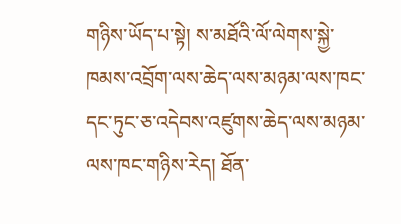གཉིས་ཡོད་པ་སྟེ། ས་མཐོའི་ལོ་ལེགས་སྐྱེ་ཁམས་འབྲོག་ལས་ཆེད་ལས་མཉམ་ལས་ཁང་དང་ཏུང་ཅ་འདེབས་འཛུགས་ཆེད་ལས་མཉམ་ལས་ཁང་གཉིས་རེད། ཐོན་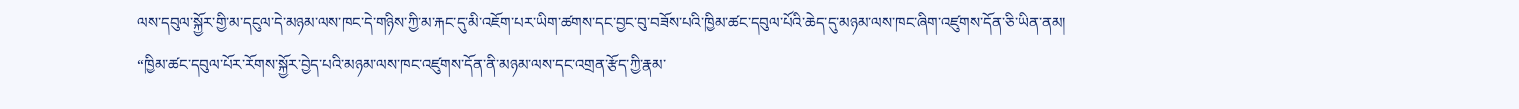ལས་དབུལ་སྐྱོར་གྱི་མ་དངུལ་དེ་མཉམ་ལས་ཁང་དེ་གཉིས་ཀྱི་མ་རྐང་དུ་མི་འཇོག་པར་ཡིག་ཚགས་དང་བྱང་བུ་བཟོས་པའི་ཁྱིམ་ཚང་དབུལ་པོའི་ཆེད་དུ་མཉམ་ལས་ཁང་ཞིག་འཛུགས་དོན་ཅི་ཡིན་ནམ།
“ཁྱིམ་ཚང་དབུལ་པོར་རོགས་སྐྱོར་བྱེད་པའི་མཉམ་ལས་ཁང་འཛུགས་དོན་ནི་མཉམ་ལས་དང་འགྲན་རྩོད་ཀྱི་རྣམ་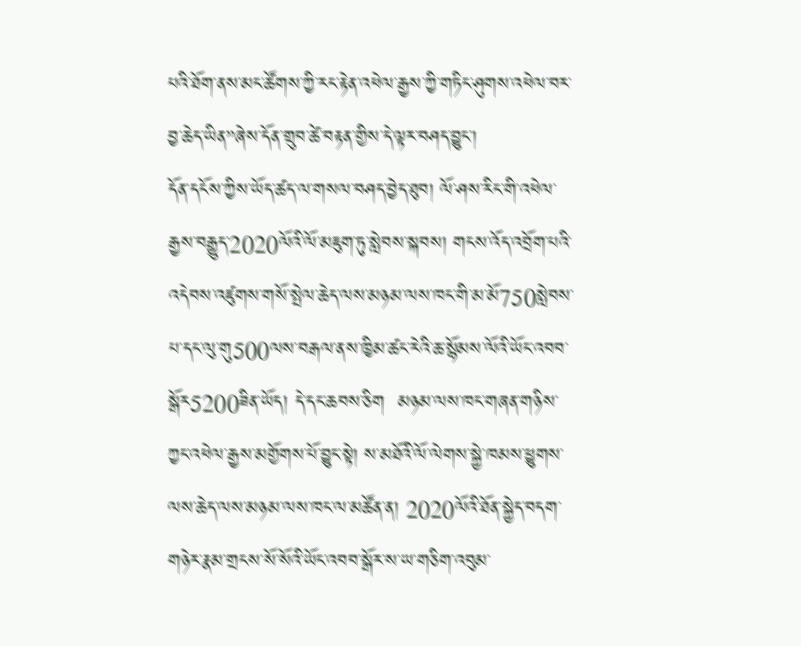པའི་ཐོག་ནས་མང་ཚོགས་ཀྱི་རང་རྟེན་འཕེལ་རྒྱས་ཀྱི་གཏིང་ཤུགས་འཕེལ་བར་བྱ་ཆེད་ཡིན”ཞེས་དོན་གྲུབ་ཚེ་བརྟན་གྱིས་དེ་ལྟར་བཤད་བྱུང་།
དོན་དངོས་ཀྱིས་ཡོད་ཚད་ལ་གསལ་བཤད་བྱེད་ཐུབ། ལོ་ཤས་རིང་གི་འཕེལ་རྒྱས་བརྒྱུད་2020ལོའི་ལོ་མཇུག་ཏུ་སླེབས་སྐབས། གངས་འོད་འབྲོག་པའི་འདེབས་འཛུགས་གསོ་སྤེལ་ཆེད་ལས་མཉམ་ལས་ཁང་གི་མ་མོ750སླེབས་པ་དང་ལུ་གུ500ལས་བརྒལ་ནས་ཁྱིམ་ཚང་རེའི་ཆ་སྙོམས་ལོའི་ཡོང་འབབ་སྒོར5200ཟིན་ཡོད། དེ་དང་ཆབས་ཅིག  མཉམ་ལས་ཁང་གཞན་གཉིས་ཀྱང་འཕེལ་རྒྱས་མགྱོགས་པོ་བྱུང་སྟེ། ས་མཐོའི་ལོ་ལེགས་སྐྱེ་ཁམས་ཕྱུགས་ལས་ཆེད་ལས་མཉམ་ལས་ཁང་ལ་མཚོན་ན། 2020ལོའི་ཐོན་སྐྱེད་བདག་གཉེར་རྣམ་གྲངས་སོ་སོའི་ཡོང་འབབ་སྒོར་ས་ཡ་གཅིག་འབུམ་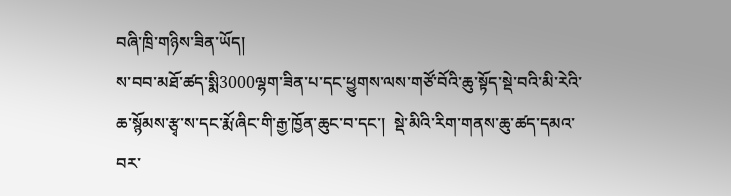བཞི་ཁྲི་གཉིས་ཟིན་ཡོད།
ས་བབ་མཐོ་ཚད་སྨི3000ལྷག་ཟིན་པ་དང་ཕྱུགས་ལས་གཙོ་བོའི་ཆུ་སྟོད་སྡེ་བའི་མི་རེའི་ཆ་སྙོམས་རྩྭ་ས་དང་རྨོ་ཞིང་གི་རྒྱ་ཁྱོན་ཆུང་བ་དང་།  སྡེ་མིའི་རིག་གནས་ཆུ་ཚད་དམའ་བར་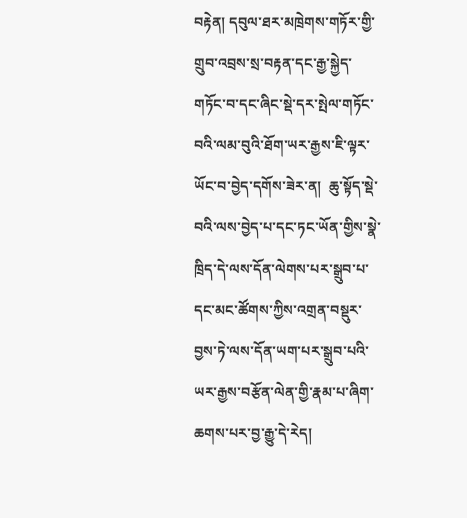བརྟེན། དབུལ་ཐར་མཁྲེགས་གཏོར་གྱི་གྲུབ་འབྲས་སྲ་བརྟན་དང་རྒྱ་སྐྱེད་གཏོང་བ་དང་ཞིང་སྡེ་དར་སྤེལ་གཏོང་བའི་ལམ་བུའི་ཐོག་ཡར་རྒྱས་ཇི་ལྟར་ཡོང་བ་བྱེད་དགོས་ཟེར་ན།  ཆུ་སྟོད་སྡེ་བའི་ལས་བྱེད་པ་དང་ཏང་ཡོན་གྱིས་སྣེ་ཁྲིད་དེ་ལས་དོན་ལེགས་པར་སྒྲུབ་པ་དང་མང་ཚོགས་ཀྱིས་འགྲན་བསྡུར་བྱས་ཏེ་ལས་དོན་ཡག་པར་སྒྲུབ་པའི་ཡར་རྒྱས་བརྩོན་ལེན་གྱི་རྣམ་པ་ཞིག་ཆགས་པར་བྱ་རྒྱུ་དེ་རེད།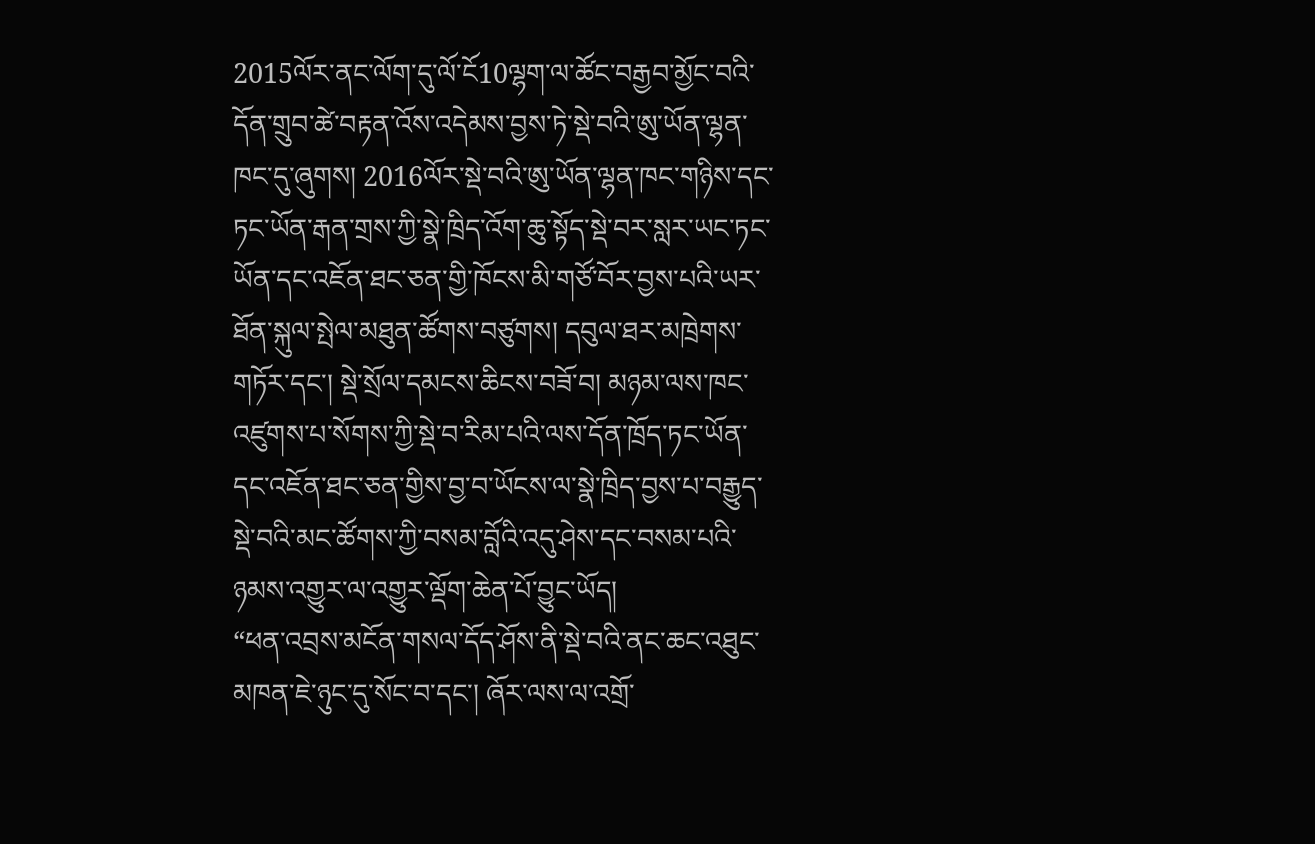2015ལོར་ནང་ལོག་དུ་ལོ་ངོ10ལྷག་ལ་ཚོང་བརྒྱབ་མྱོང་བའི་དོན་གྲུབ་ཚེ་བརྟན་འོས་འདེམས་བྱས་ཏེ་སྡེ་བའི་ཨུ་ཡོན་ལྷན་ཁང་དུ་ཞུགས། 2016ལོར་སྡེ་བའི་ཨུ་ཡོན་ལྷན་ཁང་གཉིས་དང་ཏང་ཡོན་རྒན་གྲས་ཀྱི་སྣེ་ཁྲིད་འོག་ཆུ་སྟོད་སྡེ་བར་སླར་ཡང་ཏང་ཡོན་དང་འཇོན་ཐང་ཅན་གྱི་ཁོངས་མི་གཙོ་བོར་བྱས་པའི་ཡར་ཐོན་སྐུལ་སྤེལ་མཐུན་ཚོགས་བཙུགས། དབུལ་ཐར་མཁྲེགས་གཏོར་དང་། སྡེ་སྲོལ་དམངས་ཆིངས་བཟོ་བ། མཉམ་ལས་ཁང་འཛུགས་པ་སོགས་ཀྱི་སྡེ་བ་རིམ་པའི་ལས་དོན་ཁྲོད་ཏང་ཡོན་དང་འཇོན་ཐང་ཅན་གྱིས་བྱ་བ་ཡོངས་ལ་སྣེ་ཁྲིད་བྱས་པ་བརྒྱུད་སྡེ་བའི་མང་ཚོགས་ཀྱི་བསམ་བློའི་འདུ་ཤེས་དང་བསམ་པའི་ཉམས་འགྱུར་ལ་འགྱུར་ལྡོག་ཆེན་པོ་བྱུང་ཡོད།
“ཕན་འབྲས་མངོན་གསལ་དོད་ཤོས་ནི་སྡེ་བའི་ནང་ཆང་འཐུང་མཁན་ཇེ་ཉུང་དུ་སོང་བ་དང་། ཞོར་ལས་ལ་འགྲོ་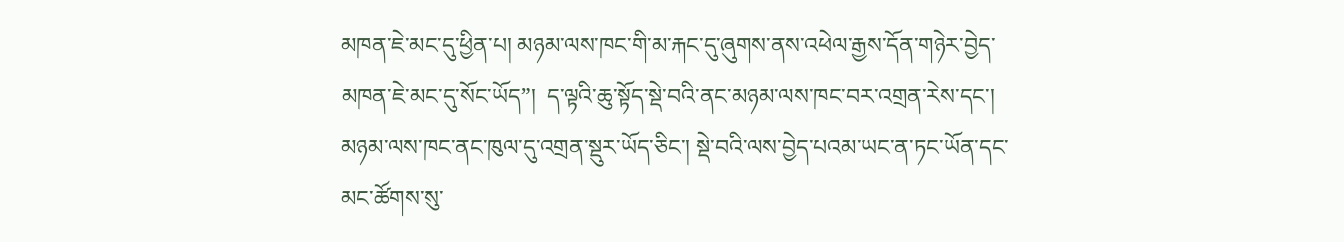མཁན་ཇེ་མང་དུ་ཕྱིན་པ། མཉམ་ལས་ཁང་གི་མ་རྐང་དུ་ཞུགས་ནས་འཕེལ་རྒྱས་དོན་གཉེར་བྱེད་མཁན་ཇེ་མང་དུ་སོང་ཡོད”།  ད་ལྟའི་ཆུ་སྟོད་སྡེ་བའི་ནང་མཉམ་ལས་ཁང་བར་འགྲན་རེས་དང་། མཉམ་ལས་ཁང་ནང་ཁུལ་དུ་འགྲན་སྡུར་ཡོད་ཅིང་། སྡེ་བའི་ལས་བྱེད་པའམ་ཡང་ན་ཏང་ཡོན་དང་མང་ཚོགས་སུ་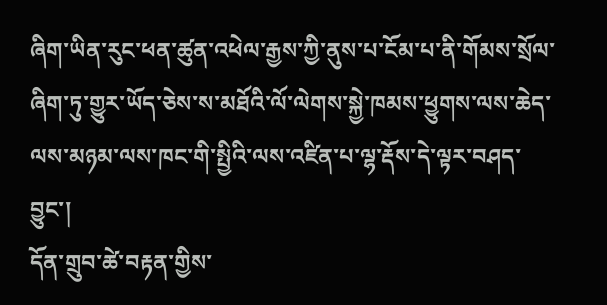ཞིག་ཡིན་རུང་ཕན་ཚུན་འཕེལ་རྒྱས་ཀྱི་ནུས་པ་ངོམ་པ་ནི་གོམས་སྲོལ་ཞིག་ཏུ་གྱུར་ཡོད་ཅེས་ས་མཐོའི་ལོ་ལེགས་སྐྱེ་ཁམས་ཕྱུགས་ལས་ཆེད་ལས་མཉམ་ལས་ཁང་གི་སྤྱིའི་ལས་འཛིན་པ་ལྷ་རྡོས་དེ་ལྟར་བཤད་བྱུང་།
དོན་གྲུབ་ཚེ་བརྟན་གྱིས་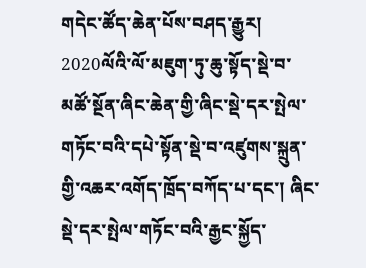གདེང་ཚོད་ཆེན་པོས་བཤད་རྒྱུར། 2020ལོའི་ལོ་མཇུག་ཏུ་ཆུ་སྟོད་སྡེ་བ་མཚོ་སྔོན་ཞིང་ཆེན་གྱི་ཞིང་སྡེ་དར་སྤེལ་གཏོང་བའི་དཔེ་སྟོན་སྡེ་བ་འཛུགས་སྐྲུན་གྱི་འཆར་འགོད་ཁྲོད་བཀོད་པ་དང་། ཞིང་སྡེ་དར་སྤེལ་གཏོང་བའི་རྒྱང་སྐྱོད་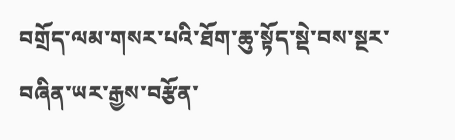བགྲོད་ལམ་གསར་པའི་ཐོག་ཆུ་སྟོད་སྡེ་བས་སྔར་བཞིན་ཡར་རྒྱས་བརྩོན་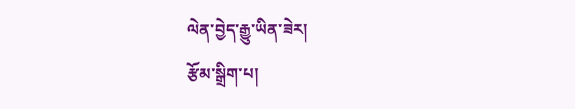ལེན་བྱེད་རྒྱུ་ཡིན་ཟེར།
རྩོམ་སྒྲིག་པ།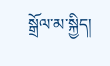སྒྲོལ་མ་སྐྱིད།